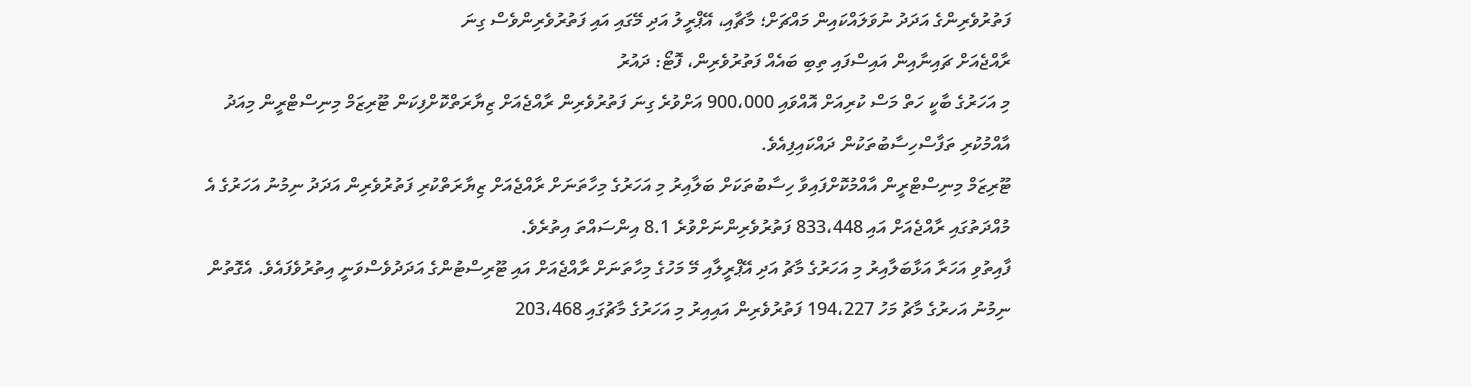ފަތުރުވެރިންގެ އަދަދު ނުވަލައްކައިން މައްޗަށް؛ މާޗާއި، އޭޕްރީލު އަދި މޭގައި އައި ފަތުރުވެރިންވެސް ގިނަ
ރާއްޖެއަށް ޗައިނާއިން އައިސްފައި ތިބި ބައެއް ފަތުރުވެރިން، ފޮޓޯ: ދައުރު
މި އަހަރުގެ ބާކީ ހަތް މަސް ކުރިއަށް އޮއްވައި 900،000 އަށްވުރެ ގިނަ ފަތުރުވެރިން ރާއްޖެއަށް ޒިޔާރަތްކޮށްފިކަން ޓޫރިޒަމް މިނިސްޓްރީން މިއަދު އާއްމުކުރި ތަފާސްހިސާބުތަކުން ދައްކައިފިއެވެ.
ޓޫރިޒަމް މިނިސްޓްރީން އާއްމުކޮށްފައިވާ ހިސާބުތަކަށް ބަލާއިރު މި އަހަރުގެ މިހާތަނަށް ރާއްޖެއަށް ޒިޔާރަތްކުރި ފަތުރުވެރިން އަދަދު ނިމުނު އަހަރުގެ އެ މުއްދަތުގައި ރާއްޖެއަށް އައި 833،448 ފަތުރުވެރިންނަށްވުރެ 8.1 އިންސައްތަ އިތުރެވެ.
ފާއިތުވި އަހަރާ އަޅާބަލާއިރު މި އަހަރުގެ މާޗު އަދި އޭޕްރީލާއި މޭ މަހުގެ މިހާތަނަށް ރާއްޖެއަށް އައި ޓޫރިސްޓުންގެ އަދަދުވެސްވަނީ އިތުރުވެފައެވެ. އެގޮތުން ނިމުނު އަހރުގެ މާޗު މަހު 194،227 ފަތުރުވެރިން އައިއިރު މި އަހަރުގެ މާޗުގައި 203،468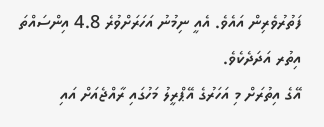ފަތުރުވެރިން އައެވެ. އެއީ ނިމުނު އަހަރަށްވުރެ 4.8 އިންސައްތަ އިތުރ އަދަދެކެވެ.
އޭގެ އިތުރަށް މި އަހަރުގެ އޭޕްރީލު މަހުގައި ރާއްޖެއަށް އައި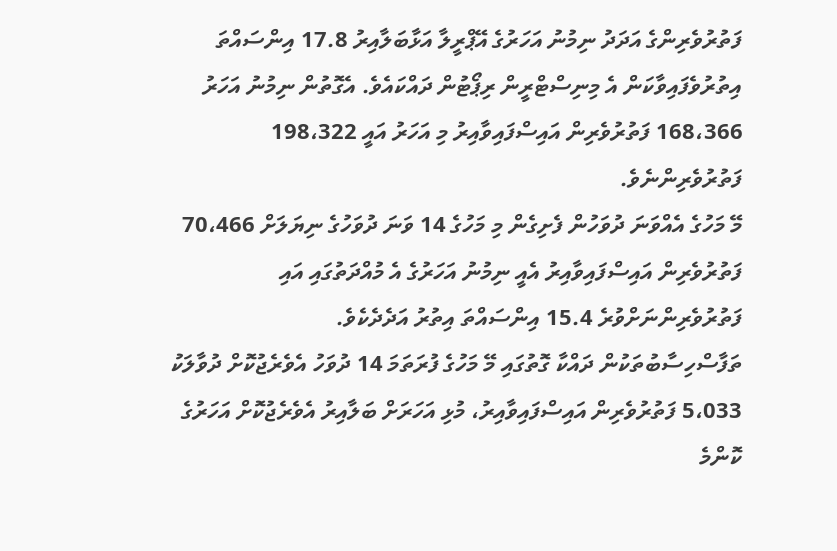ފަތުރުވެރިންގެ އަދަދު ނިމުނު އަހަރުގެ އޭޕްރީލާ އަޅާބަލާއިރު 17.8 އިންސައްތަ އިތުރުވެފައިވާކަން އެ މިނިސްޓްރީން ރިޕޯޓުން ދައްކައެވެ. އެގޮތުން ނިމުނު އަހަރު 168،366 ފަތުރުވެރިން އައިސްފައިވާއިރު މި އަހަރު އައީ 198،322 ފަތުރުވެރިންނެވެ.
މޭ މަހުގެ އެއްވަނަ ދުވަހުން ފެށިގެން މި މަހުގެ 14 ވަނަ ދުވަހުގެ ނިޔަލަށް 70،466 ފަތުރުވެރިން އައިސްފައިވާއިރު އެއީ ނިމުނު އަހަރުގެ އެ މުއްދަތުގައި އައި ފަތުރުވެރިންނަށްވުރެ 15.4 އިންސައްތަ އިތުރު އަދެދެކެވެ.
ތަފާސްހިސާބުތަކުން ދައްކާ ގޮތުގައި މޭ މަހުގެ ފުރަތަމަ 14 ދުވަހު އެވެރެޖުކޮށް ދުވާލަކު 5،033 ފަތުރުވެރިން އައިސްފައިވާއިރު، މުޅި އަހަރަށް ބަލާއިރު އެވެރެޖުކޮށް އަހަރުގެ ކޮންމެ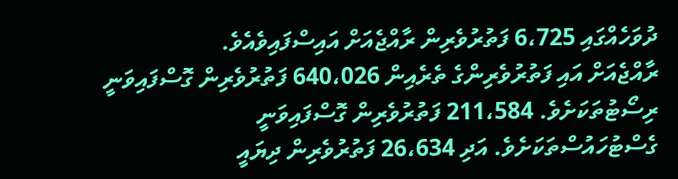ދުވަހެއްގައި 6،725 ފަތުރުވެރިން ރާއްޖެއަށް އައިސްފައިވެއެވެ.
ރާއްޖެއަށް އައި ފަތުރުވެރިންގެ ތެރެއިން 640،026 ފަތުރުވެރިން ގޮސްފައިވަނީ ރިސޯޓުތަކަށެވެ. 211،584 ފަތުރުވެރިން ގޮސްފައިވަނީ ގެސްޓުހައުސްތަކަށެވެ. އަދި 26،634 ފަތުރުވެރިން ދިޔައީ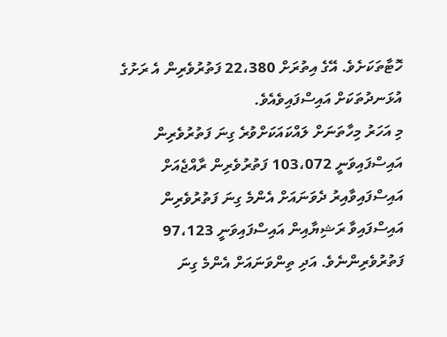ހޮޓާތަކަށެވެ. އޭގެ އިތުރަށް 22،380 ފަތުރުވެރިން އެ ރަށުގެ އުޅަނދުތަކަށް އައިސްފައިވެއެވެ.
މި އަހަރު މިހާތަނަށް ލައްކައަކަށްވުރެ ގިނަ ފަތުރުވެރިން އައިސްފައިވަނީ 103،072 ފަތުރުވެރިން ރާއްޖެއަށް އައިސްފައިވާއިރު ދެވަނައަށް އެންމެ ގިނަ ފަތުރުވެރިން އައިސްފައިވާ ރަޝިޔާއިން އައިސްފައިވަނީ 97،123 ފަތުރުވެރިންނެވެ. އަދި ތިންވަނައަށް އެންމެ ގިނަ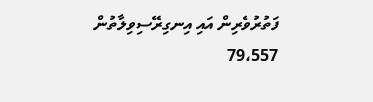ފަތުރުވެރިން އައި އިނގިރޭސިވިލާތުން 79،557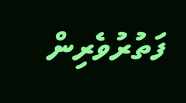ފަތުރުވެރިން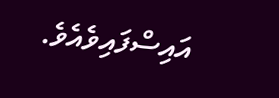އައިސްފައިވެއެވެ.